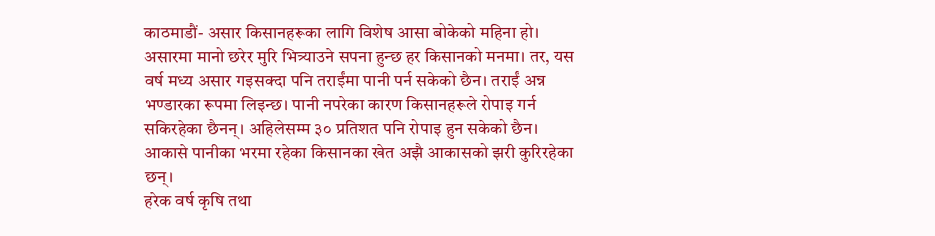काठमाडौं- असार किसानहरूका लागि विशेष आसा बोकेको महिना हो। असारमा मानो छरेर मुरि भित्र्याउने सपना हुन्छ हर किसानको मनमा। तर, यस वर्ष मध्य असार गइसक्दा पनि तराईंमा पानी पर्न सकेको छैन। तराईं अन्न भण्डारका रूपमा लिइन्छ। पानी नपरेका कारण किसानहरूले रोपाइ गर्न सकिरहेका छैनन्। अहिलेसम्म ३० प्रतिशत पनि रोपाइ हुन सकेको छैन। आकासे पानीका भरमा रहेका किसानका खेत अझै आकासको झरी कुरिरहेका छन्।
हरेक वर्ष कृषि तथा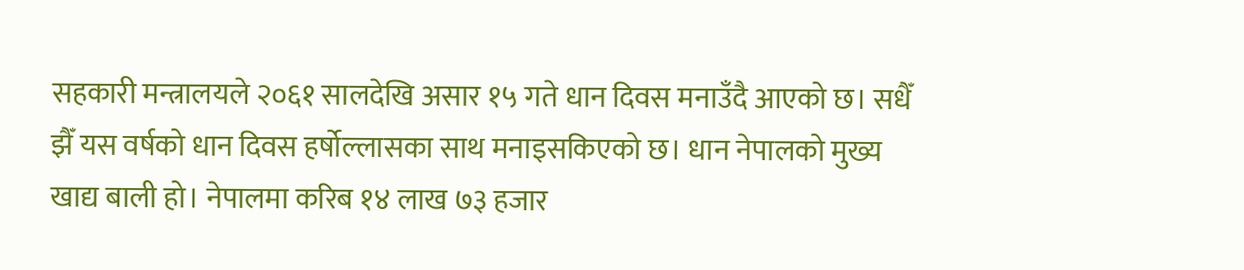सहकारी मन्त्रालयले २०६१ सालदेखि असार १५ गते धान दिवस मनाउँदै आएको छ। सधैँ झैँ यस वर्षको धान दिवस हर्षोल्लासका साथ मनाइसकिएको छ। धान नेपालको मुख्य खाद्य बाली हो। नेपालमा करिब १४ लाख ७३ हजार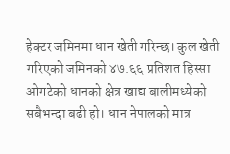हेक्टर जमिनमा धान खेती गरिन्छ। कुल खेती गरिएको जमिनको ४७.६६ प्रतिशत हिस्सा ओगटेको धानको क्षेत्र खाद्य बालीमध्येको सबैभन्दा बढी हो। धान नेपालको मात्र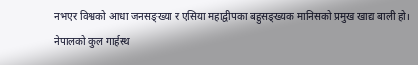नभएर विश्वको आधा जनसङ्ख्या र एसिया महाद्वीपका बहुसङ्ख्यक मानिसको प्रमुख खाद्य बाली हो।
नेपालको कुल गार्हस्थ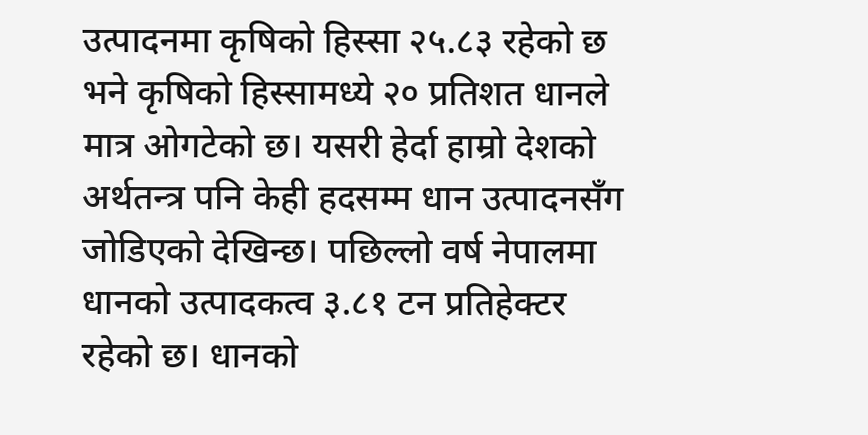उत्पादनमा कृषिको हिस्सा २५.८३ रहेको छ भने कृषिको हिस्सामध्ये २० प्रतिशत धानले मात्र ओगटेको छ। यसरी हेर्दा हाम्रो देशको अर्थतन्त्र पनि केही हदसम्म धान उत्पादनसँग जोडिएको देखिन्छ। पछिल्लो वर्ष नेपालमा धानको उत्पादकत्व ३.८१ टन प्रतिहेक्टर रहेको छ। धानको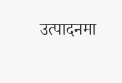उत्पादनमा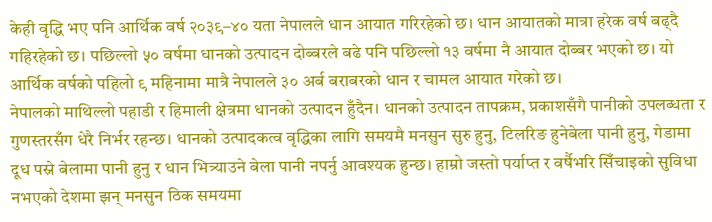केही वृद्धि भए पनि आर्थिक वर्ष २०३९–४० यता नेपालले धान आयात गरिरहेको छ। धान आयातको मात्रा हरेक वर्ष बढ्दै गहिरहेको छ। पछिल्लो ५० वर्षमा धानको उत्पादन दोब्बरले बढे पनि पछिल्लो १३ वर्षमा नै आयात दोब्बर भएको छ। यो आर्थिक वर्षको पहिलो ९ महिनामा मात्रै नेपालले ३० अर्ब बराबरको धान र चामल आयात गरेको छ।
नेपालको माथिल्लो पहाडी र हिमाली क्षेत्रमा धानको उत्पादन हुँदैन। धानको उत्पादन तापक्रम, प्रकाशसँगै पानीको उपलब्धता र गुणस्तरसँग धेरै निर्भर रहन्छ। धानको उत्पादकत्व वृद्धिका लागि समयमै मनसुन सुरु हुनु, टिलरिङ हुनेबेला पानी हुनु, गेडामा दूध पस्ने बेलामा पानी हुनु र धान भित्र्याउने बेला पानी नपर्नु आवश्यक हुन्छ। हाम्रो जस्तो पर्याप्त र वर्षैभरि सिँचाइको सुविधा नभएको देशमा झन् मनसुन ठिक समयमा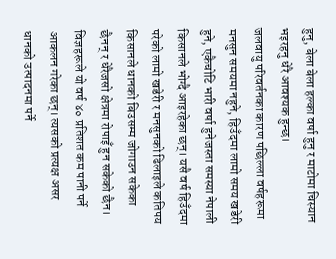हुनु, बेला बेला हल्का वर्षा हुनु र माटोमा चिस्यान भइरहनु धेरै आवश्यक हुन्छ।
जलवायु परिवर्तनका कारण पछिल्ला वर्षहरूमा मनसुन समयमा नहुने, हिउँदमा लामो समय खडेरी हुने, एकैचोटि भारी वर्षा हुनेजस्ता समस्या नेपाली किसानले भोग्दै आइरहेका छन्। यसै वर्ष हिउँदमा परेको लामो खडेरी र मनसुनको ढिलाइले कतिपय किसानले धानको बिउसम्म जोगाउन सकेका छैनन् र धेरैजसो क्षेत्रमा रोपाइँ हुन सकेको छैन। विज्ञहरूले यो वर्ष ४० प्रतिशत कम पानी पर्ने आकलन गरेका छन्। त्यसको प्रत्यक्ष असर धानको उत्पादनमा पर्ने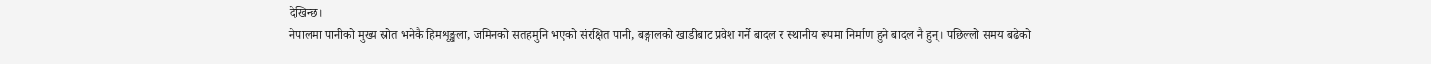देखिन्छ।
नेपालमा पानीको मुख्य स्रोत भनेकै हिमशृङ्खला, जमिनको सतहमुनि भएको संरक्षित पानी, बङ्गालको खाडीबाट प्रवेश गर्ने बादल र स्थानीय रूपमा निर्माण हुने बादल नै हुन्। पछिल्लो समय बढेको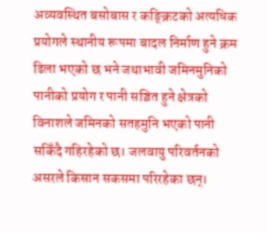अव्यवस्थित बसोबास र कङ्क्रिटको अत्यधिक प्रयोगले स्थानीय रूपमा बादल निर्माण हुने क्रम ढिला भएको छ भने जथाभावी जमिनमुनिको पानीको प्रयोग र पानी सञ्चित हुने क्षेत्रको विनाशले जमिनको सतहमुनि भएको पानी सकिँदै गहिरहेको छ। जलवायु परिवर्तनको असरले किसान सकसमा परिरहेका छन्।